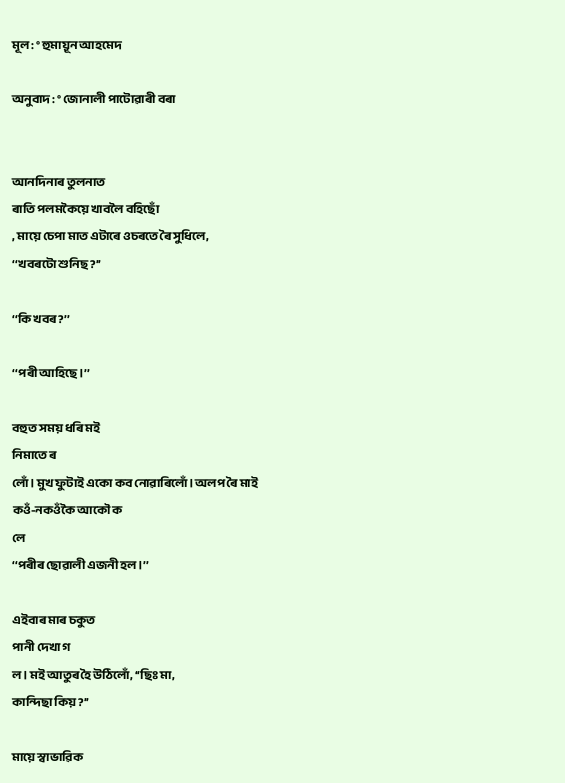মূল : ° হুমায়ূন আহমেদ

অনুবাদ : ° জোনালী পাটোৱাৰী বৰা


আনদিনাৰ তুলনাত
ৰাতি পলমকৈয়ে খাবলৈ বহিছোঁ
, মায়ে চেপা মাত এটাৰে ওচৰতে ৰৈ সুধিলে,
‘‘খবৰটো শুনিছ?’’

‘‘কি খবৰ?’’

‘‘পৰী আহিছে।’’

বহুত সময় ধৰি মই
নিমাতে ৰ
লোঁ। মুখ ফুটাই একো কব নোৱাৰিলোঁ। অলপ ৰৈ মাই
কওঁ-নকওঁকৈ আকৌ ক
লে
‘‘পৰীৰ ছোৱালী এজনী হল।’’

এইবাৰ মাৰ চকুত
পানী দেখা গ
ল। মই আতুৰ হৈ উঠিলোঁ, ‘‘ছিঃ মা,
কান্দিছা কিয়?’’

মায়ে স্বাভাৱিক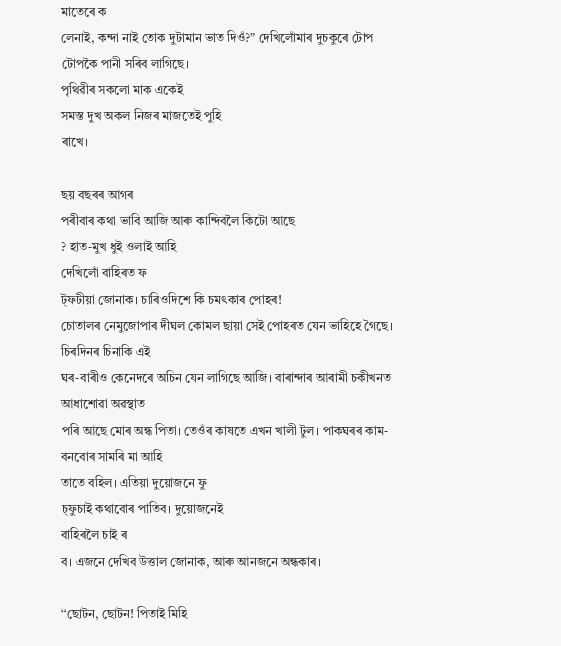মাতেৰে ক
লেনাই, কন্দা নাই তোক দুটামান ভাত দিওঁ?” দেখিলোঁমাৰ দুচকুৰে টোপ টোপকৈ পানী সৰিব লাগিছে।
পৃথিৱীৰ সকলো মাক একেই
সমস্ত দুখ অকল নিজৰ মাজতেই পুহি
ৰাখে।

ছয় বছৰৰ আগৰ
পৰীবাৰ কথা ভাবি আজি আৰু কান্দিবলৈ কিটো আছে
? হাত-মুখ ধুই ওলাই আহি
দেখিলোঁ বাহিৰত ফ
ট্‌ফটীয়া জোনাক। চাৰিওদিশে কি চমৎকাৰ পোহৰ!
চোতালৰ নেমুজোপাৰ দীঘল কোমল ছায়া সেই পোহৰত যেন ভাহিহে গৈছে। চিৰদিনৰ চিনাকি এই
ঘৰ-বাৰীও কেনেদৰে অচিন যেন লাগিছে আজি। বাৰান্দাৰ আৰামী চকীখনত আধাশোৱা অৱস্থাত
পৰি আছে মোৰ অন্ধ পিতা। তেওঁৰ কাষতে এখন খালী টুল। পাকঘৰৰ কাম-বনবোৰ সামৰি মা আহি
তাতে বহিল। এতিয়া দুয়োজনে ফু
চ্‌ফুচাই কথাবোৰ পাতিব। দুয়োজনেই
বাহিৰলৈ চাই ৰ
ব। এজনে দেখিব উত্তাল জোনাক, আৰু আনজনে অন্ধকাৰ।

‘‘ছোটন, ছোটন! পিতাই মিহি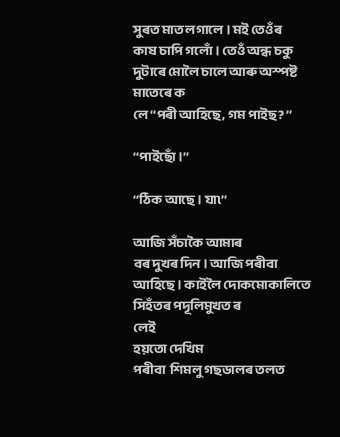সুৰত মাত লগালে। মই তেওঁৰ
কাষ চাপি গলোঁ। তেওঁ অন্ধ চকু দুটাৰে মোলৈ চালে আৰু অস্পষ্ট মাতেৰে ক
লে ‘‘পৰী আহিছে, গম পাইছ? ’’

‘‘পাইছোঁ।’’

‘‘ঠিক আছে। যা৷’’

আজি সঁচাকৈ আমাৰ
বৰ দুখৰ দিন। আজি পৰীবা আহিছে। কাইলৈ দোকমোকালিতে সিহঁতৰ পদূলিমুখত ৰ
লেই
হয়তো দেখিম
পৰীবা  শিমলু গছডালৰ তলত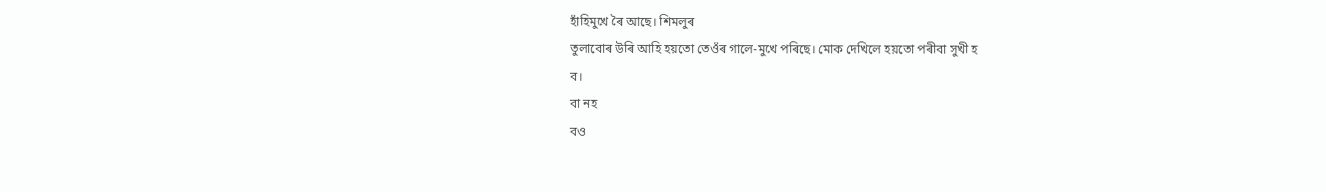হাঁহিমুখে ৰৈ আছে। শিমলুৰ
তুলাবোৰ উৰি আহি হয়তো তেওঁৰ গালে-মুখে পৰিছে। মোক দেখিলে হয়তো পৰীবা সুখী হ
ব।
বা নহ
বও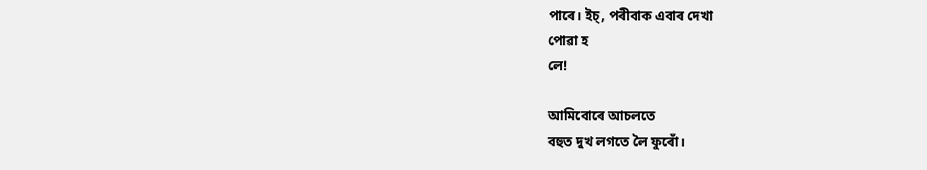পাৰে। ইচ্, পৰীবাক এবাৰ দেখা
পোৱা হ
লে!

আমিবোৰে আচলতে
বহুত দুখ লগতে লৈ ফুৰোঁ।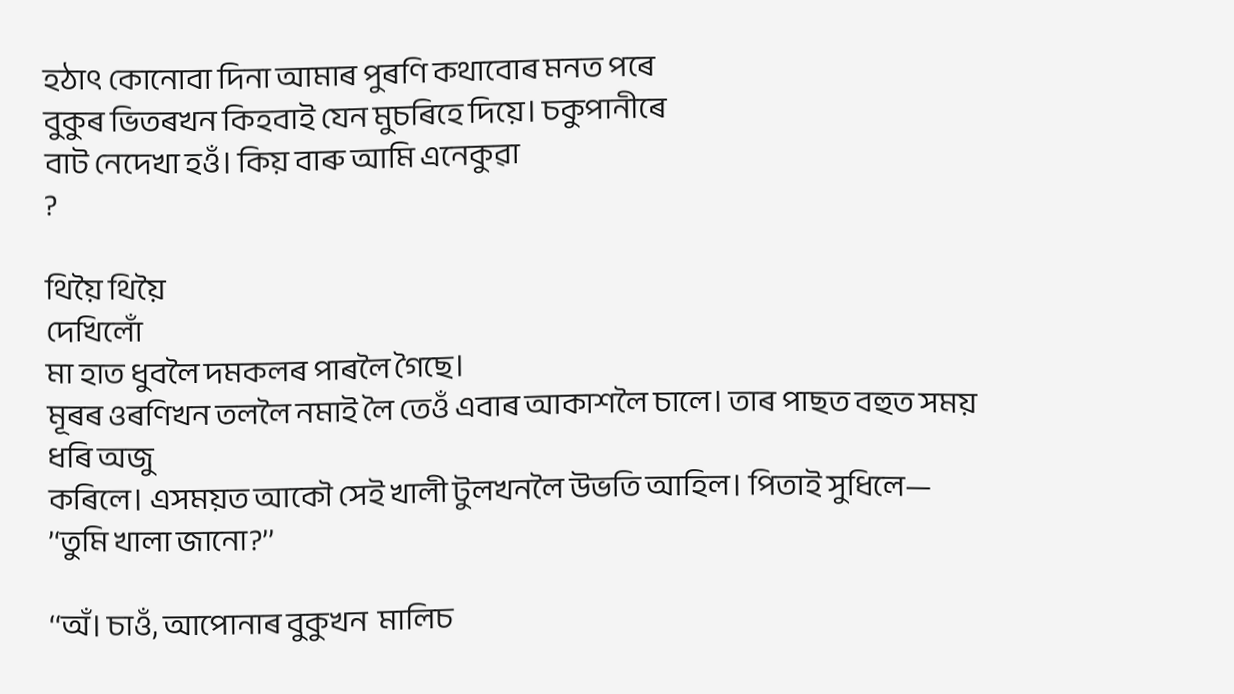হঠাৎ কোনোবা দিনা আমাৰ পুৰণি কথাবোৰ মনত পৰে
বুকুৰ ভিতৰখন কিহবাই যেন মুচৰিহে দিয়ে। চকুপানীৰে
বাট নেদেখা হওঁ। কিয় বাৰু আমি এনেকুৱা
?

থিয়ৈ থিয়ৈ
দেখিলোঁ
মা হাত ধুবলৈ দমকলৰ পাৰলৈ গৈছে।
মূৰৰ ওৰণিখন তললৈ নমাই লৈ তেওঁ এবাৰ আকাশলৈ চালে। তাৰ পাছত বহুত সময় ধৰি অজু
কৰিলে। এসময়ত আকৌ সেই খালী টুলখনলৈ উভতি আহিল। পিতাই সুধিলে—
’‘তুমি খালা জানো?’’

‘‘অঁ। চাওঁ, আপোনাৰ বুকুখন  মালিচ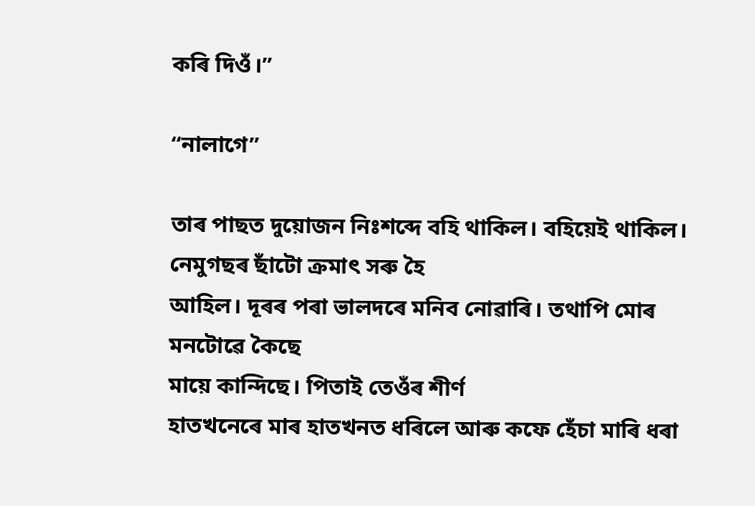কৰি দিওঁ।’’

‘‘নালাগে’’

তাৰ পাছত দুয়োজন নিঃশব্দে বহি থাকিল। বহিয়েই থাকিল। নেমুগছৰ ছাঁটো ক্ৰমাৎ সৰু হৈ
আহিল। দূৰৰ পৰা ভালদৰে মনিব নোৱাৰি। তথাপি মোৰ মনটোৱে কৈছে
মায়ে কান্দিছে। পিতাই তেওঁৰ শীৰ্ণ
হাতখনেৰে মাৰ হাতখনত ধৰিলে আৰু কফে হেঁচা মাৰি ধৰা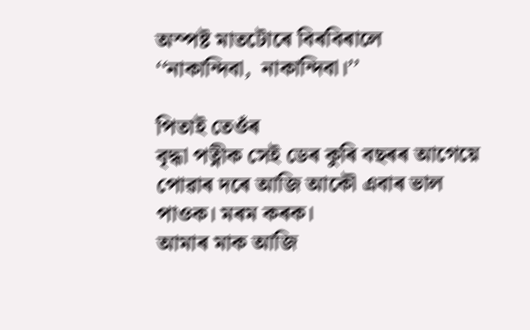অস্পষ্ট মাতটোৰে বিৰবিৰালে
‘‘নাকান্দিবা,  নাকান্দিবা।’’

পিতাই তেওঁৰ
বৃদ্ধা পত্নীক সেই ডেৰ কুৰি বছৰৰ আগেয়ে পোৱাৰ দৰে আজি আকৌ এবাৰ ভাল পাওক। মৰম কৰক।
আমাৰ মাক আজি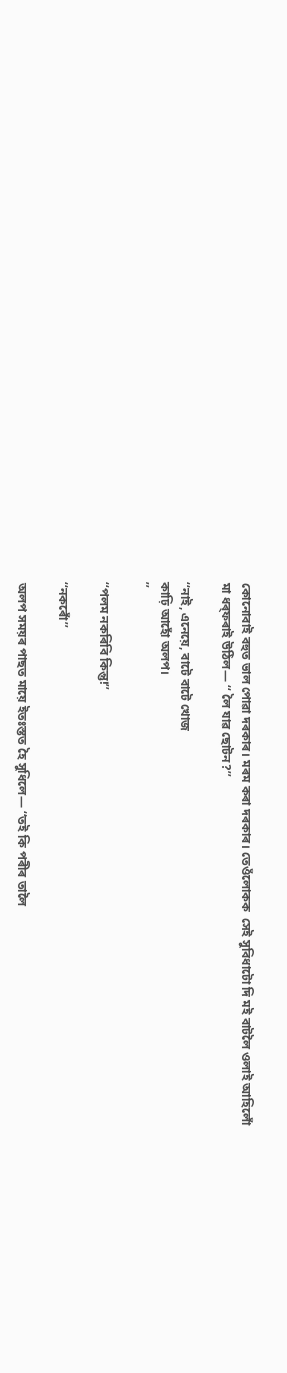কোনোবাই বহুত ভাল পোৱা দৰকাৰ। মৰম কৰা দৰকাৰ। তেওঁলোকক  সেই সুবিধাটো দি মই বাটলৈ ওলাই আহিলোঁ
মা ধৰ্‌ফৰাই উঠিল— ‘‘ লৈ যাৱ ছোটন?’’

‘‘নাই, এনেয়ে, বাটে বাটে খোজ
কাঢ়ি আহোঁ অলপ।
’’

‘‘পলম নকৰিবি কিন্তু!’’

‘‘নকৰোঁ’’

অলপ সময়ৰ পাছত মায়ে ইতঃস্তত হৈ সুধিলে— ‘‘তই কি পৰীৰ তালৈ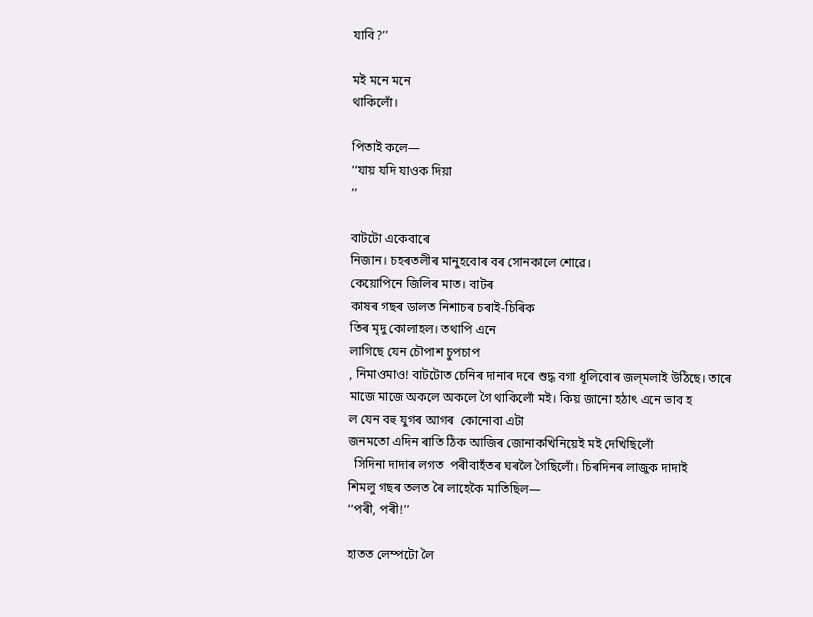যাবি?’’

মই মনে মনে
থাকিলোঁ।

পিতাই কলে—
‘‘যায় যদি যাওক দিয়া
’’

বাটটো একেবাৰে
নিজান। চহৰতলীৰ মানুহবোৰ বৰ সোনকালে শোৱে।
কেয়োপিনে জিলিৰ মাত। বাটৰ
কাষৰ গছৰ ডালত নিশাচৰ চৰাই-চিৰিক
তি‍ৰ মৃদু কোলাহল। তথাপি এনে
লাগিছে যেন চৌপাশ চুপচাপ
, নিমাওমাও! বাটটোত চেনি‍ৰ দানাৰ দৰে শুদ্ধ বগা ধূলিবোৰ জল্‌মলাই উঠিছে। তাৰে
মাজে মাজে অকলে অকলে গৈ থাকিলোঁ মই। কিয় জানো হঠাৎ এনে ভাব হ
ল যেন বহু যুগৰ আগৰ  কোনোবা এটা
জনমতো এদিন ৰাতি ঠিক আজিৰ জোনাকখিনিয়েই মই দেখিছিলোঁ
  সিদিনা দাদাৰ লগত  পৰীবাহঁতৰ ঘৰলৈ গৈছিলোঁ। চিৰদিনৰ লাজুক দাদাই
শিমলু গছৰ তলত ৰৈ লাহেকৈ মাতিছিল—
‘‘পৰী, পৰী!’’

হাতত লেম্পটো লৈ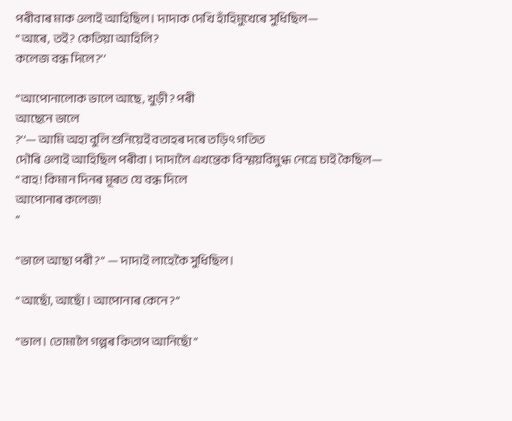পৰীবাৰ মাক ওলাই আহিছিল। দাদাক দেখি হাঁহিমুখেৰে সুধিছিল—
‘‘আৰে, তই? কেতিয়া আহিলি?
কলেজ বন্ধ দিলে?’’

‘‘আপোনালোক ভালে আছে, খুড়ী? পৰী
আছেনে ভালে
?’’— আমি অহা বুলি শুনিয়েই বতাহৰ দৰে তড়িৎ গতিত
দৌৰি ওলাই আহিছিল পৰীবা। দাদালৈ এখন্তেক বিস্ময়বিমুগ্ধ নেত্ৰে চাই কৈছিল—
‘‘বাহ! কিমান দিনৰ মূৰত যে বন্ধ দিলে
আপোনাৰ কলেজ!
’’

‘‘ভালে আছা পৰী?’’ — দাদাই লাহেকৈ সুধিছিল।

‘‘আছোঁ, আছোঁ। আপোনাৰ কেনে?’’

‘‘ভাল। তোমালৈ গল্পৰ কিতাপ আনিছোঁ’’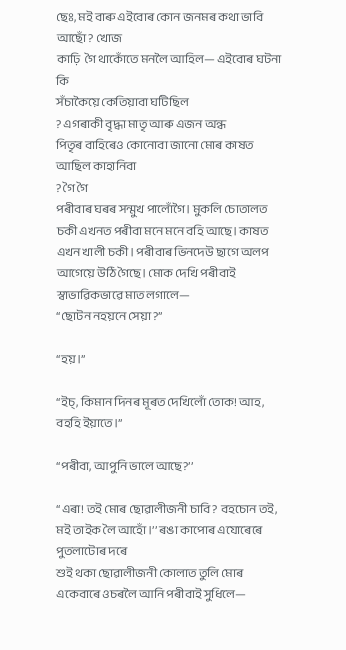ছেঃ, মই বাৰু এইবোৰ কোন জনমৰ কথা ভাবি আছোঁ? খোজ
কাঢ়ি  গৈ থাকোঁতে মনলৈ আহিল— এইবোৰ ঘটনা কি
সঁচাকৈয়ে কেতিয়াবা ঘটিছিল
? এগৰাকী বৃদ্ধা মাতৃ আৰু এজন অন্ধ
পিতৃৰ বাহিৰেও কোনোবা জানো মোৰ কাষত আছিল কাহানিবা
? গৈ গৈ
পৰীবাৰ ঘৰৰ সন্মুখ পালোঁগৈ। মুকলি চোতালত চকী এখনত পৰীবা মনে মনে বহি আছে। কাষত
এখন খালী চকী। পৰীবাৰ ভিনদেউ ছাগে অলপ আগেয়ে উঠি গৈছে। মোক দেখি পৰীবাই
স্বাভাৱিকভাৱে মাত লগালে—
‘‘ছোটন নহয়নে সেয়া?’’

‘‘হয়।’’

‘‘ইচ্, কিমান দিনৰ মূৰত দেখিলোঁ তোক! আহ, বহহি ইয়াতে।’’

‘‘পৰীবা, আপুনি ভালে আছে?’’

‘‘এৰা! তই মোৰ ছোৱালীজনী চাবি? বহচোন তই, মই তাইক লৈ আহোঁ।’’ ৰঙা কাপোৰ এযোৰেৰে পুতলাটোৰ দৰে
শুই থকা ছোৱালীজনী কোলাত তুলি মোৰ একেবাৰে ওচৰলৈ আনি পৰীবাই সুধিলে—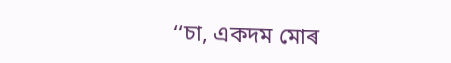‘‘চা, একদম মোৰ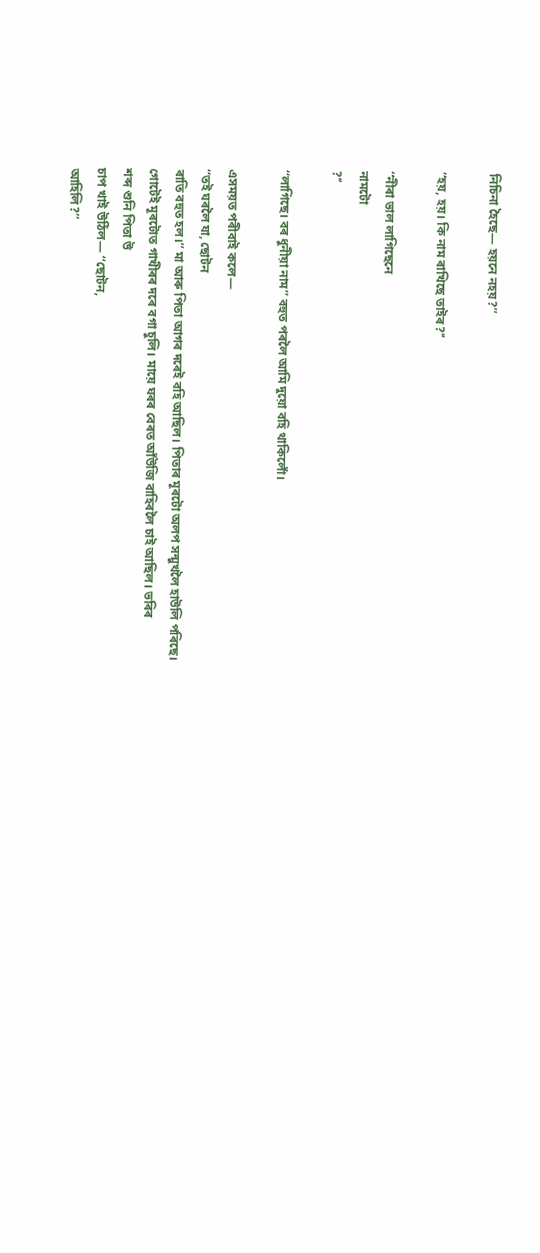নিচিনা হৈছে— হয়নে নহয়?’’

‘‘হয়, হয়। কি নাম ৰাখিছে তাইৰ?’’

‘‘নীৰা ভাল লাগিছেনে
নামটো
?’’

‘‘লাগিছে। বৰ ধুনীয়া নাম’’ বহুত পৰলৈ আমি দুয়ো বহি থাকিলোঁ।

এসময়ত পৰীবাই কলে—
‘‘তই ঘৰলৈ যা, ছোটন
ৰাতি বহুত হল।’’ মা আৰু পিতা আগৰ দৰেই বহি আছিল। পিতাৰ মূৰটো অলপ সন্মুখলৈ হাউলি পৰিছে।
গোটেই মূৰটোত গাখীৰৰ দৰে বগা চুলি। মায়ে ঘৰৰ বেৰত আঁউজি বাহিৰলৈ চাই আছিল। ভৰিৰ
শব্দ শুনি পিতা উ
চাপ খাই উঠিল— ‘‘ছোটন,
আহিলি?’’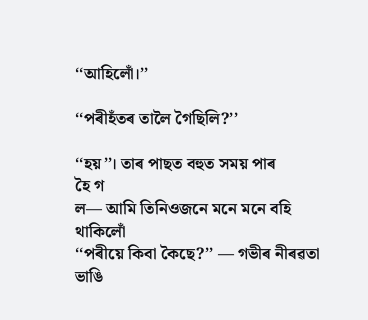‘‘আহিলোঁ।’’

‘‘পৰীহঁতৰ তালৈ গৈছিলি?’’

‘‘হয়’’। তাৰ পাছত বহুত সময় পাৰ
হৈ গ
ল— আমি তিনিওজনে মনে মনে বহি থাকিলোঁ
‘‘পৰীয়ে কিবা কৈছে?’’ — গভীৰ নীৰৱতা ভাঙি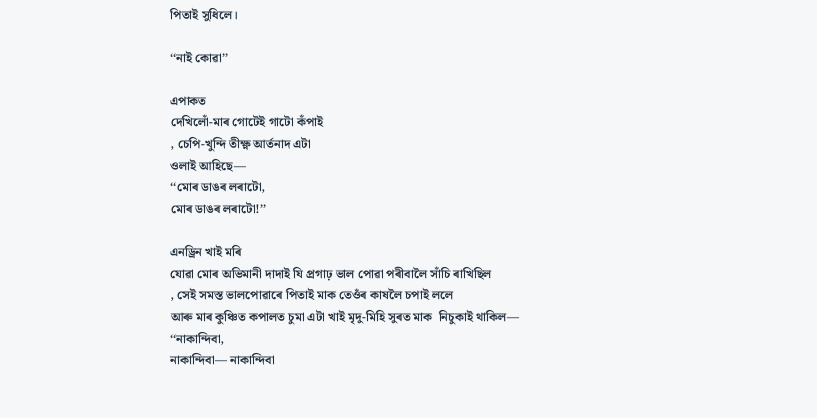পিতাই সুধিলে।

‘‘নাই কোৱা’’

এপাকত
দেখিলোঁ-মাৰ গোটেই গাটো কঁপাই
, চেপি-খুন্দি তীক্ষ্ণ আৰ্তনাদ এটা
ওলাই আহিছে—
‘‘মোৰ ডাঙৰ লৰাটো,
মোৰ ডাঙৰ লৰাটো!’’

এনড্ৰিন খাই মৰি
যোৱা মোৰ অভিমানী দাদাই যি প্ৰগাঢ় ভাল পোৱা পৰীবালৈ সাঁচি ৰাখিছিল
, সেই সমস্ত ভালপোৱাৰে পিতাই মাক তেওঁৰ কাষলৈ চপাই ললে
আৰু মাৰ কুঞ্চিত কপালত চুমা এটা খাই মৃদু-মিহি সুৰত মাক  নিচুকাই থাকিল—
‘‘নাকান্দিবা,
নাকান্দিবা— নাকান্দিবা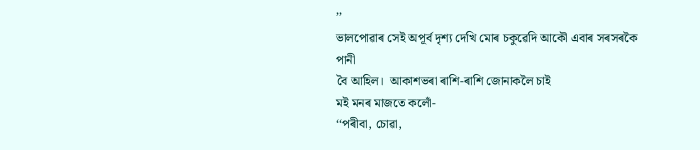’’
ভালপোৱাৰ সেই অপূৰ্ব দৃশ্য দেখি মোৰ চকুৱেদি আকৌ এবাৰ সৰসৰকৈ পানী
বৈ আহিল।  আকাশভৰা ৰাশি-ৰাশি জোনাকলৈ চাই
মই মনৰ মাজতে কলোঁ-
‘‘পৰীবা, চোৱা,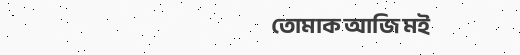তোমাক আজি মই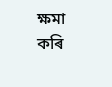ক্ষমা কৰি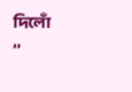দিলোঁ
’’